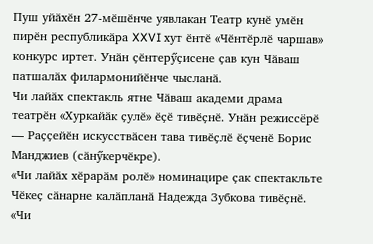Пуш уйӑхӗн 27-мӗшӗнче уявлакан Театр кунӗ умӗн пирӗн республикӑра XXVI хут ӗнтӗ «Чӗнтӗрлӗ чаршав» конкурс иртет. Унӑн ҫӗнтерӳҫисене ҫав кун Чӑваш патшалӑх филармонийӗнче чысланӑ.
Чи лайӑх спектакль ятне Чӑваш академи драма театрӗн «Хуркайӑк ҫулӗ» ӗҫӗ тивӗҫнӗ. Унӑн режиссёрӗ — Раҫҫейӗн искусствӑсен тава тивӗҫлӗ ӗҫченӗ Борис Манджиев (сӑнӳкерчӗкре).
«Чи лайӑх хӗрарӑм ролӗ» номинацире ҫак спектакльте Чӗкеҫ сӑнарне калӑпланӑ Надежда Зубкова тивӗҫнӗ. «Чи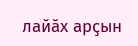лайӑх арҫын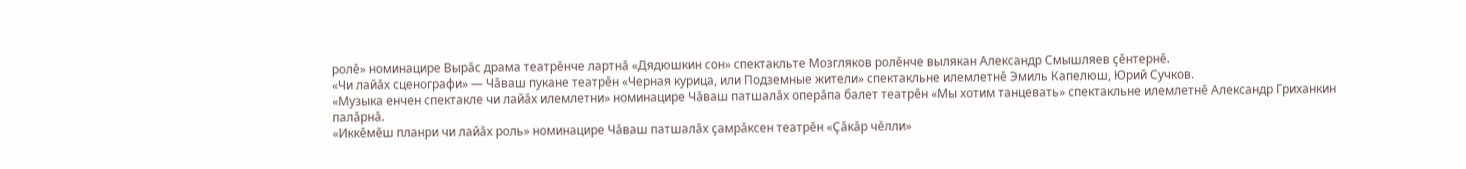ролӗ» номинацире Вырӑс драма театрӗнче лартнӑ «Дядюшкин сон» спектакльте Мозгляков ролӗнче вылякан Александр Смышляев ҫӗнтернӗ.
«Чи лайӑх сценографи» — Чӑваш пукане театрӗн «Черная курица, или Подземные жители» спектакльне илемлетнӗ Эмиль Капелюш, Юрий Сучков.
«Музыка енчен спектакле чи лайӑх илемлетни» номинацире Чӑваш патшалӑх оперӑпа балет театрӗн «Мы хотим танцевать» спектакльне илемлетнӗ Александр Гриханкин палӑрнӑ.
«Иккӗмӗш планри чи лайӑх роль» номинацире Чӑваш патшалӑх ҫамрӑксен театрӗн «Ҫӑкӑр чӗлли»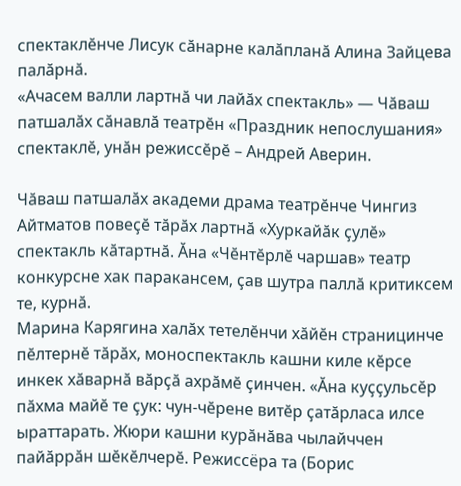спектаклӗнче Лисук сӑнарне калӑпланӑ Алина Зайцева палӑрнӑ.
«Ачасем валли лартнӑ чи лайӑх спектакль» — Чӑваш патшалӑх сӑнавлӑ театрӗн «Праздник непослушания» спектаклӗ, унӑн режиссӗрӗ – Андрей Аверин.

Чӑваш патшалӑх академи драма театрӗнче Чингиз Айтматов повеҫӗ тӑрӑх лартнӑ «Хуркайӑк ҫулӗ» спектакль кӑтартнӑ. Ӑна «Чӗнтӗрлӗ чаршав» театр конкурсне хак паракансем, ҫав шутра паллӑ критиксем те, курнӑ.
Марина Карягина халӑх тетелӗнчи хӑйӗн страницинче пӗлтернӗ тӑрӑх, моноспектакль кашни киле кӗрсе инкек хӑварнӑ вӑрҫӑ ахрӑмӗ ҫинчен. «Ӑна куҫҫульсӗр пӑхма майӗ те ҫук: чун-чӗрене витӗр ҫатӑрласа илсе ыраттарать. Жюри кашни курӑнӑва чылайччен пайӑррӑн шӗкӗлчерӗ. Режиссёра та (Борис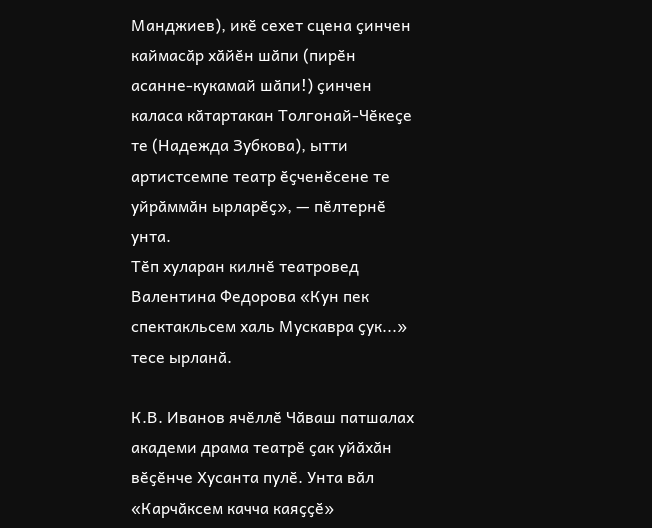Манджиев), икӗ сехет сцена ҫинчен каймасӑр хӑйӗн шӑпи (пирӗн асанне-кукамай шӑпи!) ҫинчен каласа кӑтартакан Толгонай-Чӗкеҫе те (Надежда Зубкова), ытти артистсемпе театр ӗҫченӗсене те уйрӑммӑн ырларӗҫ», — пӗлтернӗ унта.
Тӗп хуларан килнӗ театровед Валентина Федорова «Кун пек спектакльсем халь Мускавра ҫук...» тесе ырланӑ.

К.В. Иванов ячӗллӗ Чӑваш патшалах академи драма театрӗ ҫак уйӑхӑн вӗҫӗнче Хусанта пулӗ. Унта вӑл «Карчӑксем качча каяҫҫӗ»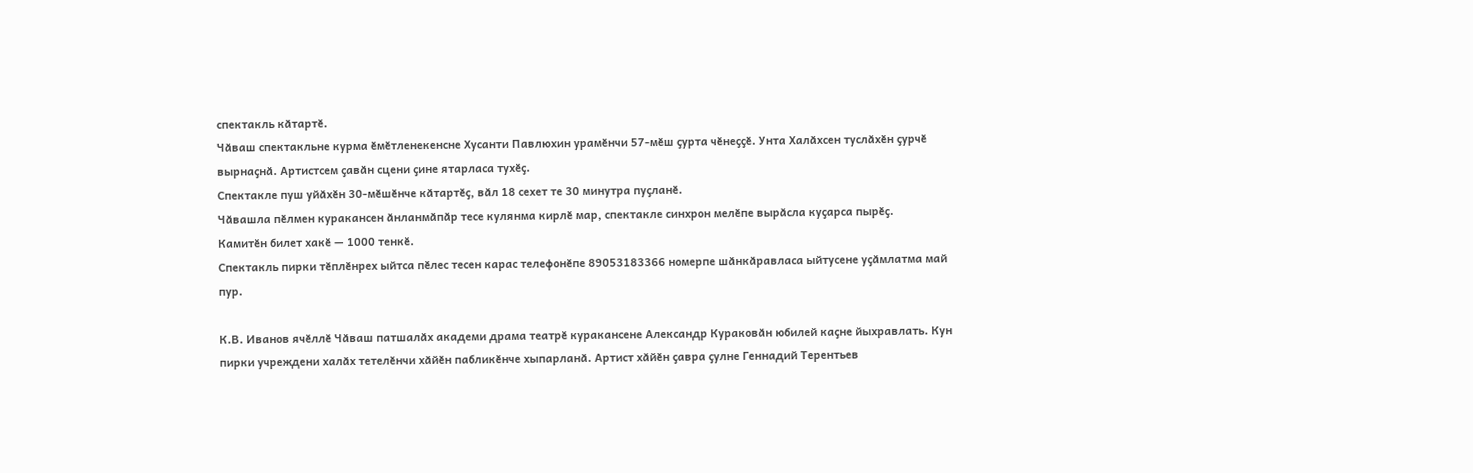спектакль кӑтартӗ.
Чӑваш спектакльне курма ӗмӗтленекенсне Хусанти Павлюхин урамӗнчи 57-мӗш ҫурта чӗнеҫҫӗ. Унта Халӑхсен туслӑхӗн ҫурчӗ вырнаҫнӑ. Артистсем ҫавӑн сцени ҫине ятарласа тухӗҫ.
Спектакле пуш уйӑхӗн 30-мӗшӗнче кӑтартӗҫ, вӑл 18 сехет те 30 минутра пуҫланӗ.
Чӑвашла пӗлмен куракансен ӑнланмӑпӑр тесе кулянма кирлӗ мар, спектакле синхрон мелӗпе вырӑсла куҫарса пырӗҫ.
Камитӗн билет хакӗ — 1000 тенкӗ.
Спектакль пирки тӗплӗнрех ыйтса пӗлес тесен карас телефонӗпе 89053183366 номерпе шӑнкӑравласа ыйтусене уҫӑмлатма май пур.

К.В. Иванов ячӗллӗ Чӑваш патшалӑх академи драма театрӗ куракансене Александр Кураковӑн юбилей каҫне йыхравлать. Кун пирки учреждени халӑх тетелӗнчи хӑйӗн пабликӗнче хыпарланӑ. Артист хӑйӗн ҫавра ҫулне Геннадий Терентьев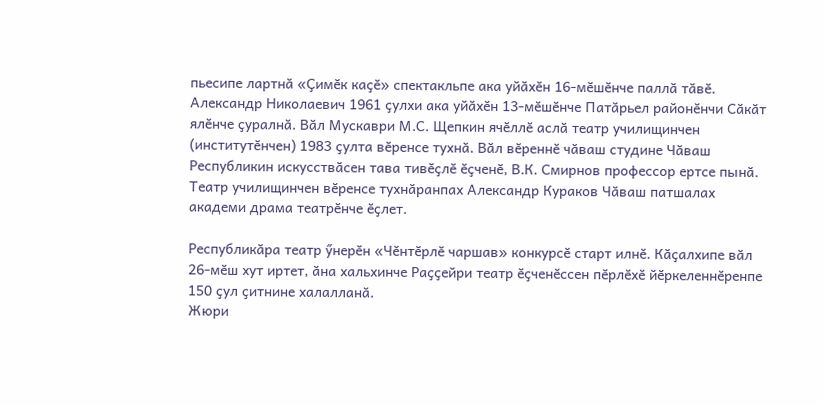пьесипе лартнӑ «Ҫимӗк каҫӗ» спектакльпе ака уйӑхӗн 16-мӗшӗнче паллӑ тӑвӗ.
Александр Николаевич 1961 ҫулхи ака уйӑхӗн 13-мӗшӗнче Патӑрьел районӗнчи Сӑкӑт ялӗнче ҫуралнӑ. Вӑл Мускаври М.С. Щепкин ячӗллӗ аслӑ театр училищинчен (институтӗнчен) 1983 ҫулта вӗренсе тухнӑ. Вӑл вӗреннӗ чӑваш студине Чӑваш Республикин искусствӑсен тава тивӗҫлӗ ӗҫченӗ, В.К. Смирнов профессор ертсе пынӑ.
Театр училищинчен вӗренсе тухнӑранпах Александр Кураков Чӑваш патшалах академи драма театрӗнче ӗҫлет.

Республикӑра театр ӳнерӗн «Чӗнтӗрлӗ чаршав» конкурсӗ старт илнӗ. Кӑҫалхипе вӑл 26-мӗш хут иртет, ӑна хальхинче Раҫҫейри театр ӗҫченӗссен пӗрлӗхӗ йӗркеленнӗренпе 150 ҫул ҫитнине халалланӑ.
Жюри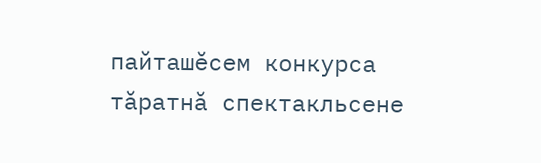пайташӗсем конкурса тӑратнӑ спектакльсене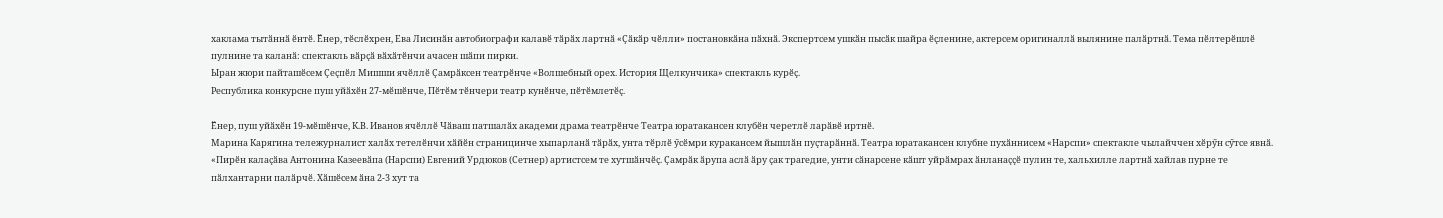хаклама тытӑннӑ ӗнтӗ. Ӗнер, тӗслӗхрен, Ева Лисинӑн автобиографи калавӗ тӑрӑх лартнӑ «Ҫӑкӑр чӗлли» постановкӑна пӑхнӑ. Экспертсем ушкӑн пысӑк шайра ӗҫленине, актерсем оригиналлӑ вылянине палӑртнӑ. Тема пӗлтерӗшлӗ пулнине та каланӑ: спектакль вӑрҫӑ вӑхӑтӗнчи ачасен шӑпи пирки.
Ыран жюри пайташӗсем Ҫеҫпӗл Мишши ячӗллӗ Ҫамрӑксен театрӗнче «Волшебный орех. История Щелкунчика» спектакль курӗҫ.
Республика конкурсне пуш уйӑхӗн 27-мӗшӗнче, Пӗтӗм тӗнчери театр кунӗнче, пӗтӗмлетӗҫ.

Ӗнер, пуш уйӑхӗн 19-мӗшӗнче, К.В. Иванов ячӗллӗ Чӑваш патшалӑх академи драма театрӗнче Театра юратакансен клубӗн черетлӗ ларӑвӗ иртнӗ.
Марина Карягина тележурналист халӑх тетелӗнчи хӑйӗн страницинче хыпарланӑ тӑрӑх, унта тӗрлӗ ӳсӗмри куракансем йышлӑн пуҫтарӑннӑ. Театра юратакансен клубне пухӑннисем «Нарспи» спектакле чылайччен хӗрӳн сӳтсе явнӑ.
«Пирӗн калаҫӑва Антонина Казеевӑпа (Нарспи) Евгений Урдюков (Сетнер) артистсем те хутшӑнчӗҫ. Ҫамрӑк ӑрупа аслӑ ӑру ҫак трагедие, унти сӑнарсене кӑшт уйрӑмрах ӑнланаҫҫӗ пулин те, хальхилле лартнӑ хайлав пурне те пӑлхантарни палӑрчӗ. Хӑшӗсем ӑна 2-3 хут та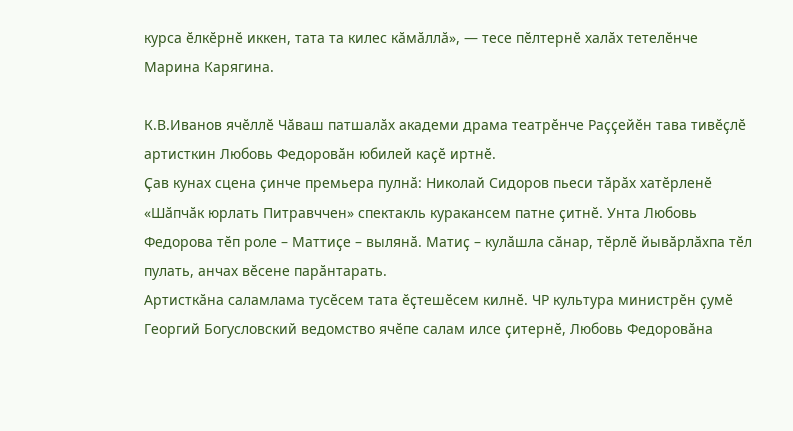курса ӗлкӗрнӗ иккен, тата та килес кӑмӑллӑ», — тесе пӗлтернӗ халӑх тетелӗнче Марина Карягина.

К.В.Иванов ячӗллӗ Чӑваш патшалӑх академи драма театрӗнче Раҫҫейӗн тава тивӗҫлӗ артисткин Любовь Федоровӑн юбилей каҫӗ иртнӗ.
Ҫав кунах сцена ҫинче премьера пулнӑ: Николай Сидоров пьеси тӑрӑх хатӗрленӗ «Шӑпчӑк юрлать Питравччен» спектакль куракансем патне ҫитнӗ. Унта Любовь Федорова тӗп роле – Маттиҫе – вылянӑ. Матиҫ – кулӑшла сӑнар, тӗрлӗ йывӑрлӑхпа тӗл пулать, анчах вӗсене парӑнтарать.
Артисткӑна саламлама тусӗсем тата ӗҫтешӗсем килнӗ. ЧР культура министрӗн ҫумӗ Георгий Богусловский ведомство ячӗпе салам илсе ҫитернӗ, Любовь Федоровӑна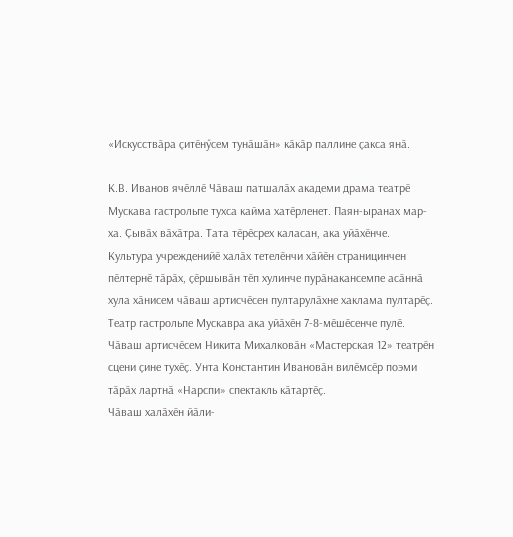«Искусствӑра ҫитӗнӳсем тунӑшӑн» кӑкӑр паллине ҫакса янӑ.

К.В. Иванов ячӗллӗ Чӑваш патшалӑх академи драма театрӗ Мускава гастрольпе тухса кайма хатӗрленет. Паян-ыранах мар-ха. Ҫывӑх вӑхӑтра. Тата тӗрӗсрех каласан, ака уйӑхӗнче.
Культура учрежденийӗ халӑх тетелӗнчи хӑйӗн страницинчен пӗлтернӗ тӑрӑх, ҫӗршывӑн тӗп хулинче пурӑнакансемпе асӑннӑ хула хӑнисем чӑваш артисчӗсен пултарулӑхне хаклама пултарӗҫ. Театр гастрольпе Мускавра ака уйӑхӗн 7-8-мӗшӗсенче пулӗ. Чӑваш артисчӗсем Никита Михалковӑн «Мастерская 12» театрӗн сцени ҫине тухӗҫ. Унта Константин Ивановӑн вилӗмсӗр поэми тӑрӑх лартнӑ «Нарспи» спектакль кӑтартӗҫ.
Чӑваш халӑхӗн йӑли-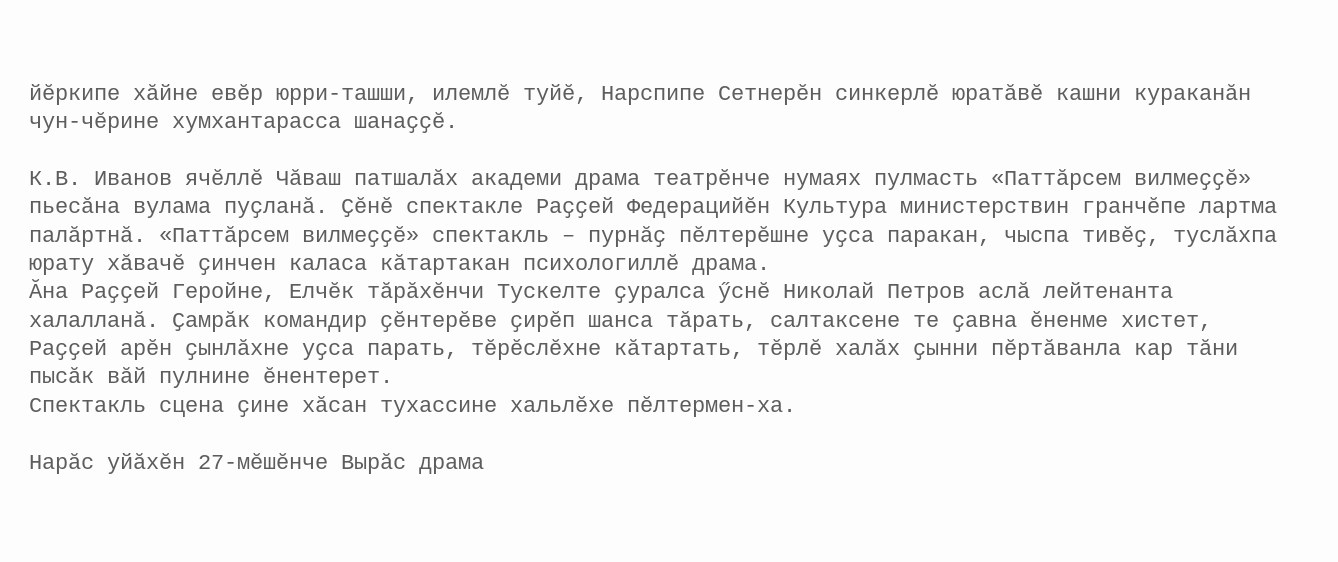йӗркипе хӑйне евӗр юрри-ташши, илемлӗ туйӗ, Нарспипе Сетнерӗн синкерлӗ юратӑвӗ кашни кураканӑн чун-чӗрине хумхантарасса шанаҫҫӗ.

К.В. Иванов ячӗллӗ Чӑваш патшалӑх академи драма театрӗнче нумаях пулмасть «Паттӑрсем вилмеҫҫӗ» пьесӑна вулама пуҫланӑ. Ҫӗнӗ спектакле Раҫҫей Федерацийӗн Культура министерствин гранчӗпе лартма палӑртнӑ. «Паттӑрсем вилмеҫҫӗ» спектакль – пурнӑҫ пӗлтерӗшне уҫса паракан, чыспа тивӗҫ, туслӑхпа юрату хӑвачӗ ҫинчен каласа кӑтартакан психологиллӗ драма.
Ӑна Раҫҫей Геройне, Елчӗк тӑрӑхӗнчи Тускелте ҫуралса ӳснӗ Николай Петров аслӑ лейтенанта халалланӑ. Ҫамрӑк командир ҫӗнтерӗве ҫирӗп шанса тӑрать, салтаксене те ҫавна ӗненме хистет, Раҫҫей арӗн ҫынлӑхне уҫса парать, тӗрӗслӗхне кӑтартать, тӗрлӗ халӑх ҫынни пӗртӑванла кар тӑни пысӑк вӑй пулнине ӗнентерет.
Спектакль сцена ҫине хӑсан тухассине хальлӗхе пӗлтермен-ха.

Нарӑс уйӑхӗн 27-мӗшӗнче Вырӑс драма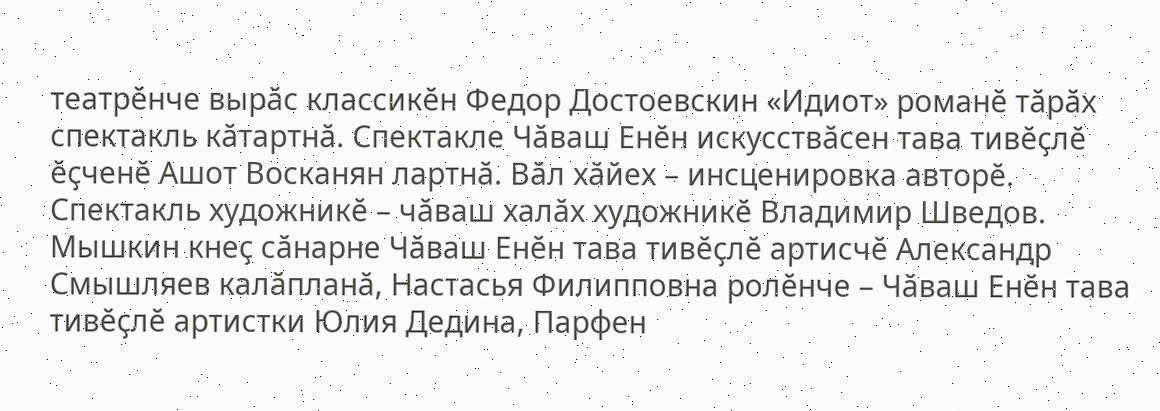театрӗнче вырӑс классикӗн Федор Достоевскин «Идиот» романӗ тӑрӑх спектакль кӑтартнӑ. Спектакле Чӑваш Енӗн искусствӑсен тава тивӗҫлӗ ӗҫченӗ Ашот Восканян лартнӑ. Вӑл хӑйех – инсценировка авторӗ. Спектакль художникӗ – чӑваш халӑх художникӗ Владимир Шведов.
Мышкин кнеҫ сӑнарне Чӑваш Енӗн тава тивӗҫлӗ артисчӗ Александр Смышляев калӑпланӑ, Настасья Филипповна ролӗнче – Чӑваш Енӗн тава тивӗҫлӗ артистки Юлия Дедина, Парфен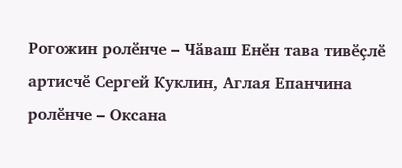Рогожин ролӗнче – Чӑваш Енӗн тава тивӗҫлӗ артисчӗ Сергей Куклин, Аглая Епанчина ролӗнче – Оксана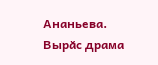Ананьева.
Вырӑс драма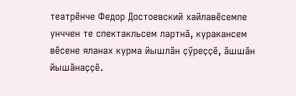театрӗнче Федор Достоевский хайлавӗсемпе унччен те спектакльсем лартнӑ, куракансем вӗсене яланах курма йышлӑн ҫӳреҫҫӗ, ӑшшӑн йышӑнаҫҫӗ.